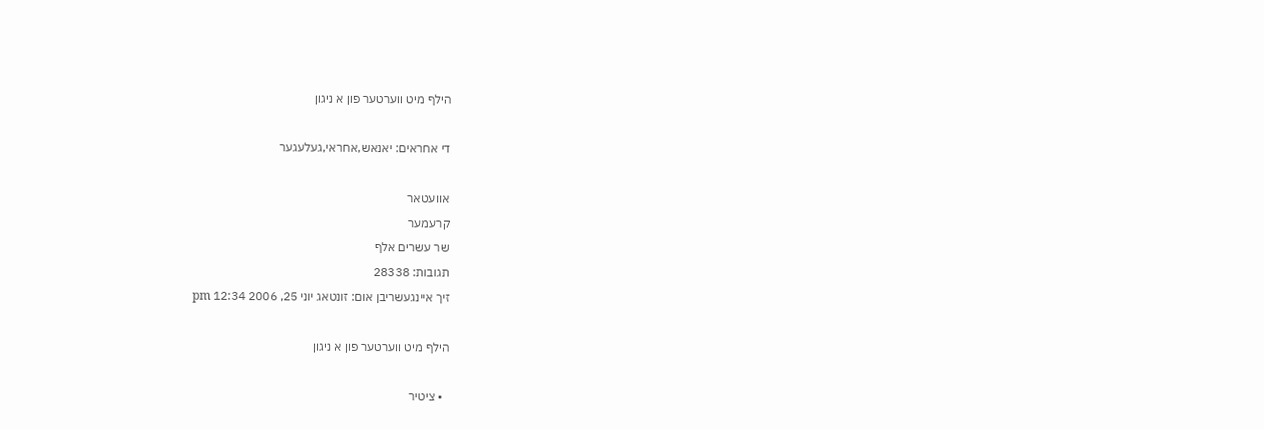הילף מיט ווערטער פון א ניגון

די אחראים: יאנאש,אחראי,געלעגער

אוועטאר
קרעמער
שר עשרים אלף
תגובות: 28338
זיך איינגעשריבן אום: זונטאג יוני 25, 2006 12:34 pm

הילף מיט ווערטער פון א ניגון

  • ציטיר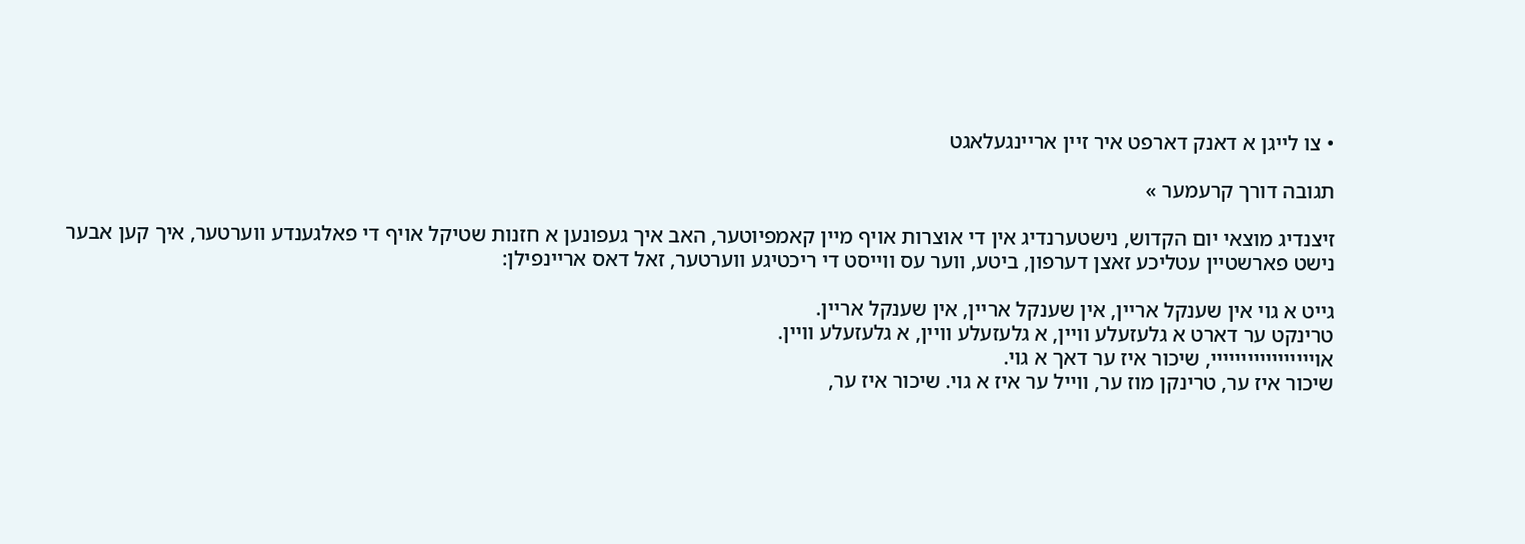• צו לייגן א דאנק דארפט איר זיין אריינגעלאגט

תגובה דורך קרעמער »

זיצנדיג מוצאי יום הקדוש, נישטערנדיג אין די אוצרות אויף מיין קאמפיוטער, האב איך געפונען א חזנות שטיקל אויף די פאלגענדע ווערטער, איך קען אבער נישט פארשטיין עטליכע זאצן דערפון, ביטע, ווער עס ווייסט די ריכטיגע ווערטער, זאל דאס אריינפילן:

גייט א גוי אין שענקל אריין, אין שענקל אריין, אין שענקל אריין.
טרינקט ער דארט א גלעזעלע וויין, א גלעזעלע וויין, א גלעזעלע וויין.
אוייייייייייייייייי, שיכור איז ער דאך א גוי.
שיכור איז ער, טרינקן מוז ער, ווייל ער איז א גוי. שיכור איז ער,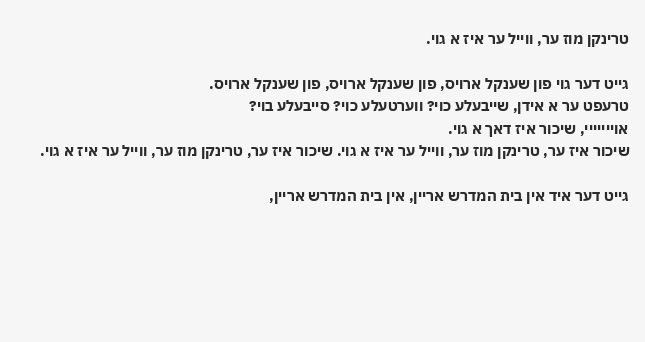טרינקן מוז ער, ווייל ער איז א גוי.

גייט דער גוי פון שענקל ארויס, פון שענקל ארויס, פון שענקל ארויס.
טרעפט ער א אידן, שייבעלע כוי? ווערטעלע כוי? סייבעלע בוי?
אוייייייי, שיכור איז דאך א גוי.
שיכור איז ער, טרינקן מוז ער, ווייל ער איז א גוי. שיכור איז ער, טרינקן מוז ער, ווייל ער איז א גוי.

גייט דער איד אין בית המדרש אריין, אין בית המדרש אריין,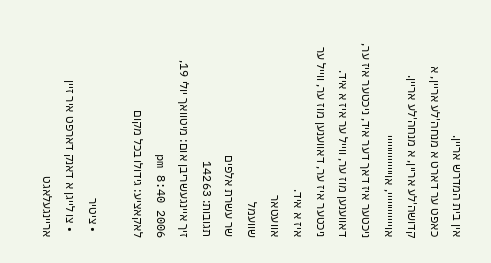אין בית המדרש אריין.
כאפט ער דארט א מנחה'לע אריין, א קדושה'לע אריין, א מנחה'לע אריין.
אויייייייייייי, אויייייייייייייי
ניכטער איז דאך דער איד, ניכטער איז ער, דאווענען מוז ער, ווייל ער איז א איד. ניכטער איז ער, דאווענען מוז ער, ווייל ער איז א איד.
אוועטאר
שוועמל
שר עשרת אלפים
תגובות: 14263
זיך איינגעשריבן אום: מיטוואך יולי 19, 2006 8:40 pm
לאקאציע: גידולו בכל מקום

  • ציטיר
  • צו לייגן א דאנק דארפט איר זיין אריינגעלאגט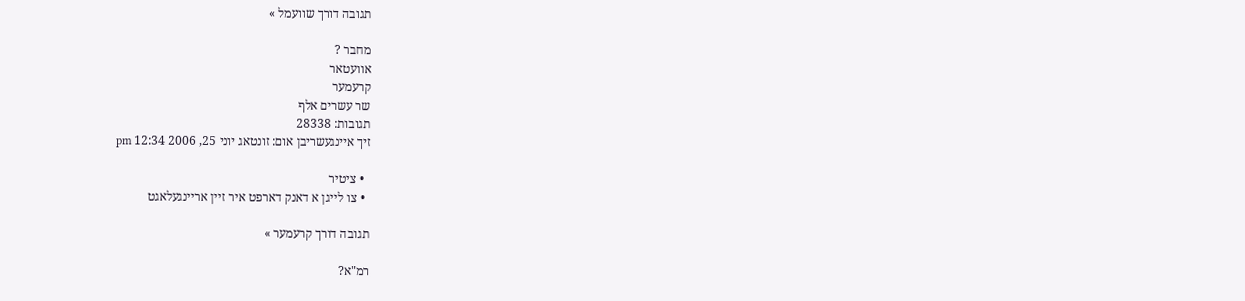תגובה דורך שוועמל »

מחבר ?
אוועטאר
קרעמער
שר עשרים אלף
תגובות: 28338
זיך איינגעשריבן אום: זונטאג יוני 25, 2006 12:34 pm

  • ציטיר
  • צו לייגן א דאנק דארפט איר זיין אריינגעלאגט

תגובה דורך קרעמער »

רמ"א?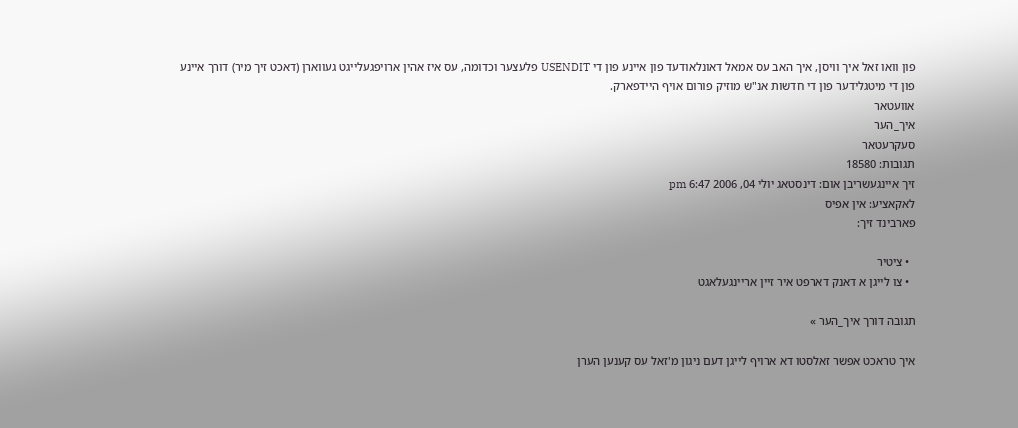פון וואו זאל איך וויסן, איך האב עס אמאל דאונלאודעד פון איינע פון די USENDIT פלעצער וכדומה, עס איז אהין ארויפגעלייגט געווארן (דאכט זיך מיר) דורך איינע פון די מיטגלידער פון די חדשות אנ"ש מוזיק פורום אויף היידפארק.
אוועטאר
איך_הער
סעקרעטאר
תגובות: 18580
זיך איינגעשריבן אום: דינסטאג יולי 04, 2006 6:47 pm
לאקאציע: אין אפיס
פארבינד זיך:

  • ציטיר
  • צו לייגן א דאנק דארפט איר זיין אריינגעלאגט

תגובה דורך איך_הער »

איך טראכט אפשר זאלסטו דא ארויף לייגן דעם ניגון מ'זאל עס קענען הערן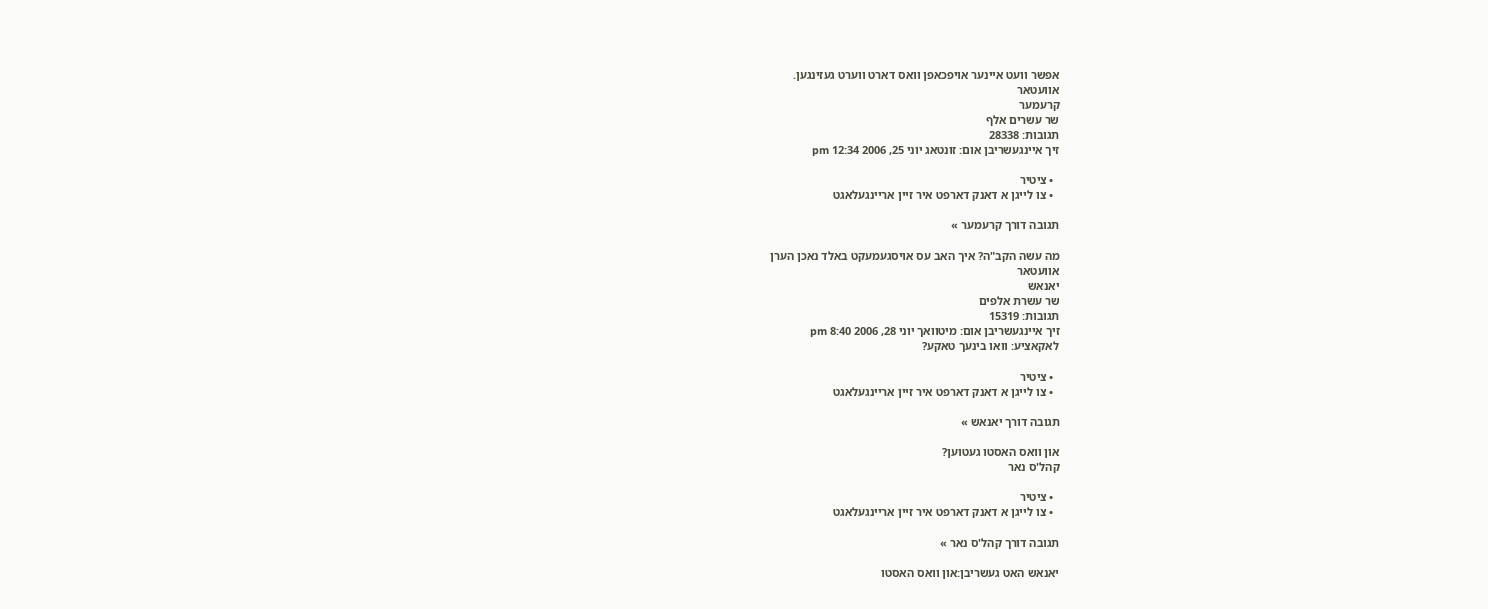אפשר וועט איינער אויפכאפן וואס דארט ווערט געזינגען.
אוועטאר
קרעמער
שר עשרים אלף
תגובות: 28338
זיך איינגעשריבן אום: זונטאג יוני 25, 2006 12:34 pm

  • ציטיר
  • צו לייגן א דאנק דארפט איר זיין אריינגעלאגט

תגובה דורך קרעמער »

מה עשה הקב"ה? איך האב עס אויסגעמעקט באלד נאכן הערן
אוועטאר
יאנאש
שר עשרת אלפים
תגובות: 15319
זיך איינגעשריבן אום: מיטוואך יוני 28, 2006 8:40 pm
לאקאציע: וואו בינעך טאקע?

  • ציטיר
  • צו לייגן א דאנק דארפט איר זיין אריינגעלאגט

תגובה דורך יאנאש »

און וואס האסטו געטוען?
קהל'ס נאר

  • ציטיר
  • צו לייגן א דאנק דארפט איר זיין אריינגעלאגט

תגובה דורך קהל'ס נאר »

יאנאש האט געשריבן:און וואס האסטו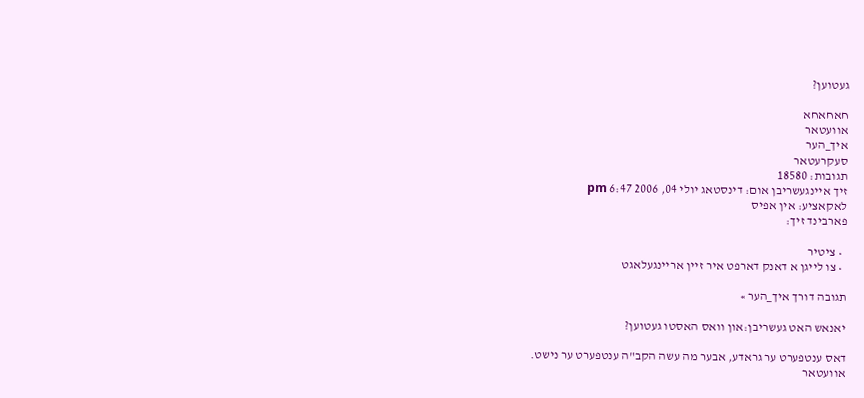געטוען?

חאחאחא
אוועטאר
איך_הער
סעקרעטאר
תגובות: 18580
זיך איינגעשריבן אום: דינסטאג יולי 04, 2006 6:47 pm
לאקאציע: אין אפיס
פארבינד זיך:

  • ציטיר
  • צו לייגן א דאנק דארפט איר זיין אריינגעלאגט

תגובה דורך איך_הער »

יאנאש האט געשריבן:און וואס האסטו געטוען?

דאס ענטפערט ער גראדע, אבער מה עשה הקב"ה ענטפערט ער נישט.
אוועטאר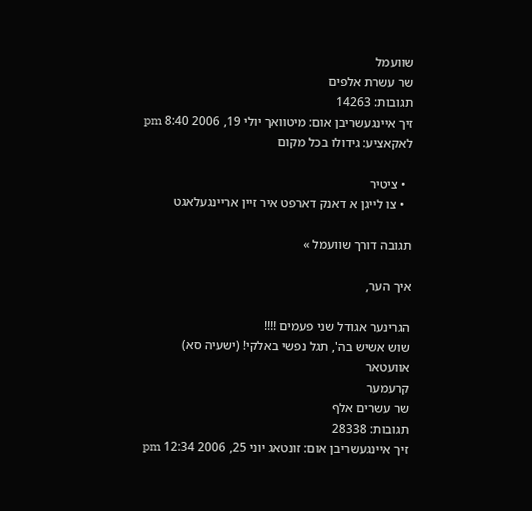שוועמל
שר עשרת אלפים
תגובות: 14263
זיך איינגעשריבן אום: מיטוואך יולי 19, 2006 8:40 pm
לאקאציע: גידולו בכל מקום

  • ציטיר
  • צו לייגן א דאנק דארפט איר זיין אריינגעלאגט

תגובה דורך שוועמל »

איך הער,

הגרינער אגודל שני פעמים !!!!
שוש אשיש בה', תגל נפשי באלקי! (ישעיה סא)
אוועטאר
קרעמער
שר עשרים אלף
תגובות: 28338
זיך איינגעשריבן אום: זונטאג יוני 25, 2006 12:34 pm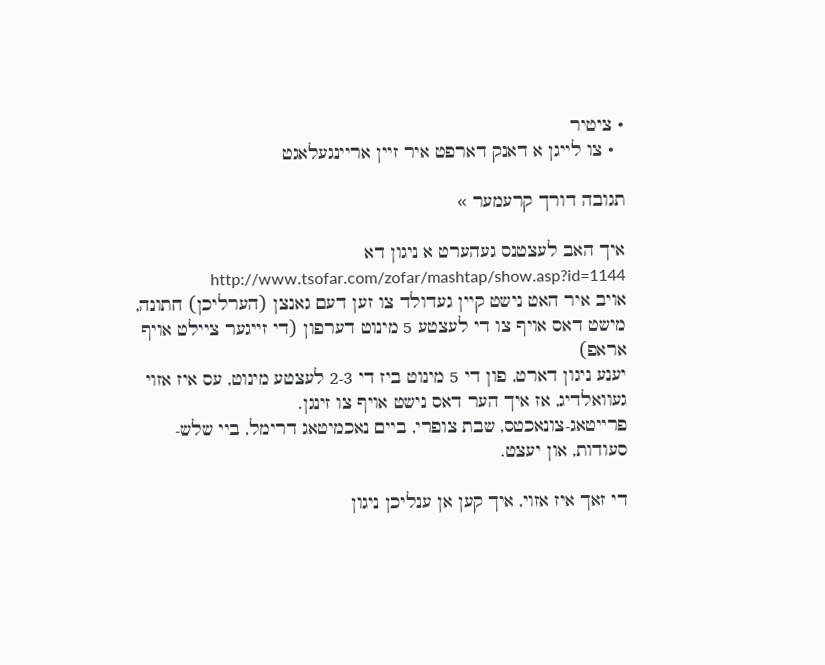• ציטיר
  • צו לייגן א דאנק דארפט איר זיין אריינגעלאגט

תגובה דורך קרעמער »

איך האב לעצטנס געהערט א ניגון דא http://www.tsofar.com/zofar/mashtap/show.asp?id=1144
אויב איר האט נישט קיין געדולד צו זען דעם גאנצן (הערליכן) חתונה, מישט דאס אויף צו די לעצטע 5 מינוט דערפון (די זייגער ציילט אויף אראפ)
יענע ניגון דארט, פון די 5 מינוט ביז די 2-3 לעצטע מינוט, עס איז אזוי געוואלדיג, אז איך הער דאס נישט אויף צו זינגן.
פרייטאג-צונאכטס, שבת צופרי, ביים נאכמיטאג דרימל, ביי שלש-סעודות, און יעצט.

די זאך איז אזוי, איך קען אן ענליכן ניגון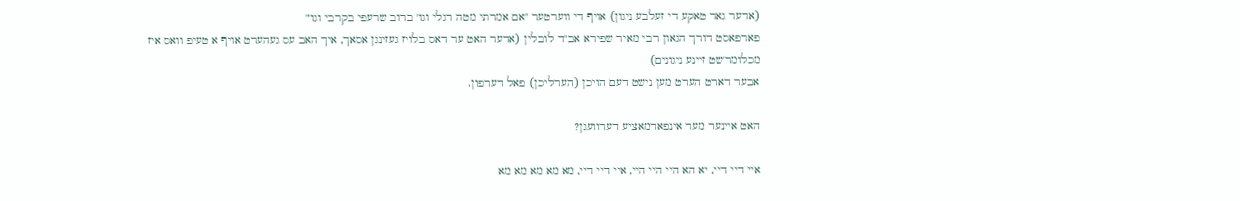(אדער גאר טאקע די זעלבע ניגון) אויף די ווערטער "אם אמרתי מטה רגלי וגו' ברוב שרעפי בקרבי וגו'"
פארפאסט דורך הגאון רבי מאיר שפירא אב"ד לובלין (אדער האט ער דאס בלויז געזינגן אסאך, איך האב עס געהערט אויף א טעיפ וואס איז מכלומר'שט זיינע ניגונים)
אבער דארט הערט מען נישט דעם הויכן (הערליכן) פאל דערפון.

האט איינער מער אינפארמאציע דערוועגן?

איי דיי דיי, יא הא היי היי היי, איי דיי דיי, מא מא מא מא מא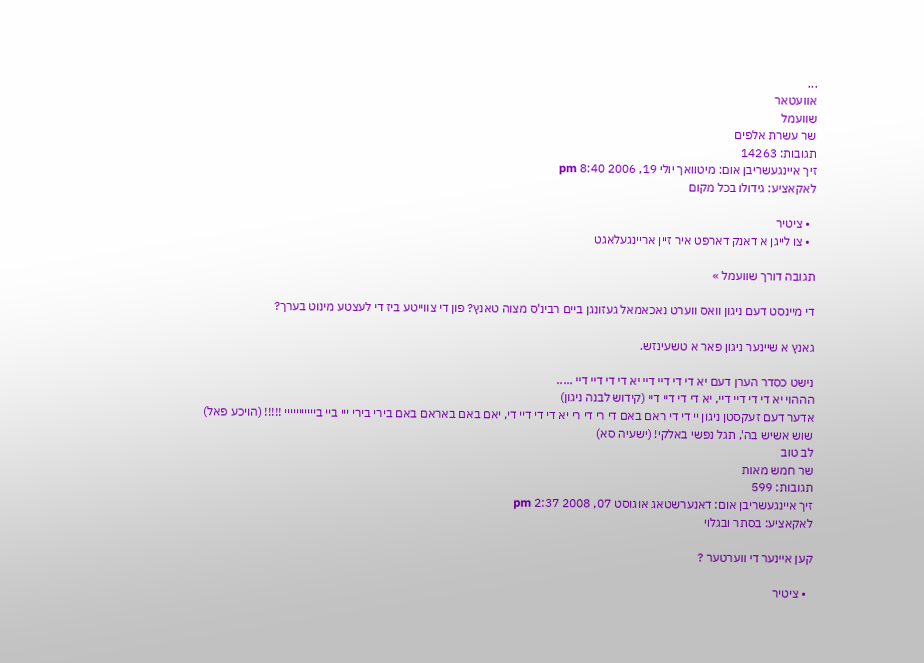...
אוועטאר
שוועמל
שר עשרת אלפים
תגובות: 14263
זיך איינגעשריבן אום: מיטוואך יולי 19, 2006 8:40 pm
לאקאציע: גידולו בכל מקום

  • ציטיר
  • צו לייגן א דאנק דארפט איר זיין אריינגעלאגט

תגובה דורך שוועמל »

די מיינסט דעם ניגון וואס ווערט נאכאמאל געזונגן ביים רבינ'ס מצוה טאנץ? פון די צווייטע ביז די לעצטע מינוט בערך?

גאנץ א שיינער ניגון פאר א טשעינזש.

נישט כסדר הערן דעם יא די די דיי דיי יא די די דיי דיי .....
הההוי יא די די דיי דיי, יא די די דיי דיי (קידוש לבנה ניגון)
אדער דעם זעקסטן ניגון יי די די ראם באם די רי די רי יא די די דיי די, יאם באם באראם באם בירי בירי ייי ביי בייייייייייי !!!!! (הויכע פאל)
שוש אשיש בה', תגל נפשי באלקי! (ישעיה סא)
לב טוב
שר חמש מאות
תגובות: 599
זיך איינגעשריבן אום: דאנערשטאג אוגוסט 07, 2008 2:37 pm
לאקאציע: בסתר ובגלוי

קען איינער די ווערטער ?

  • ציטיר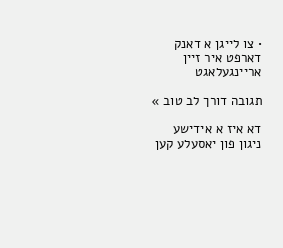• צו לייגן א דאנק דארפט איר זיין אריינגעלאגט

תגובה דורך לב טוב »

דא איז א אידישע ניגון פון יאסעלע קען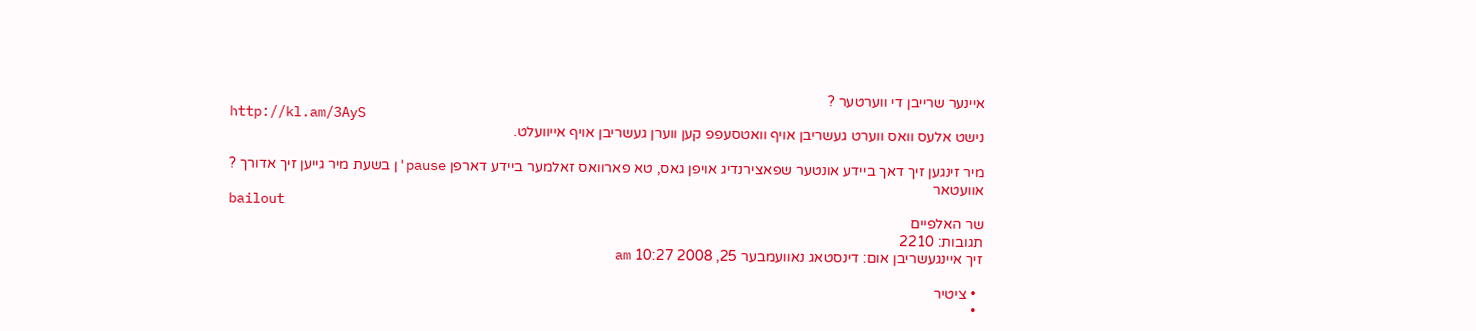איינער שרייבן די ווערטער ?
http://kl.am/3AyS
נישט אלעס וואס ווערט געשריבן אויף וואטסעפפ קען ווערן געשריבן אויף אייוועלט.

מיר זינגען זיך דאך ביידע אונטער שפאצירנדיג אויפן גאס, טא פארוואס זאלמער ביידע דארפן pause'ן בשעת מיר גייען זיך אדורך ?
אוועטאר
bailout
שר האלפיים
תגובות: 2210
זיך איינגעשריבן אום: דינסטאג נאוועמבער 25, 2008 10:27 am

  • ציטיר
  •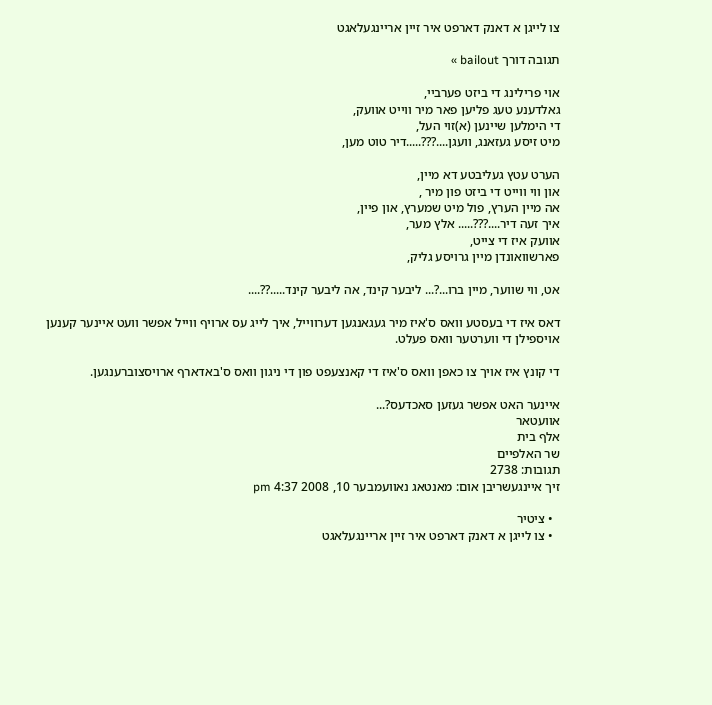צו לייגן א דאנק דארפט איר זיין אריינגעלאגט

תגובה דורך bailout »

אוי פרילינג די ביזט פערביי,
גאלדענע טעג פליען פאר מיר ווייט אוועק,
די הימלען שיינען (א)זוי העל,
מיט זיסע געזאנג, וועגן....???.....דיר טוט מען,

הערט עטץ געליבטע דא מיין,
און ווי ווייט די ביזט פון מיר ,
אה מיין הערץ, פול מיט שמערץ, און פיין,
איך זעה דיר....???..... אלץ מער,
אוועק איז די צייט,
פארשוואונדן מיין גרויסע גליק,

אט, ווי שווער, מיין ברו...?... ליבער קינד, אה ליבער קינד.....??....

דאס איז די בעסטע וואס ס'איז מיר געגאנגען דערווייל, איך לייג עס ארויף ווייל אפשר וועט איינער קענען אויספילן די ווערטער וואס פעלט.

די קונץ איז אויך צו כאפן וואס ס'איז די קאנצעפט פון די ניגון וואס ס'באדארף ארויסצוברענגען.

איינער האט אפשר געזען סאכדעס?...
אוועטאר
אלף בית
שר האלפיים
תגובות: 2738
זיך איינגעשריבן אום: מאנטאג נאוועמבער 10, 2008 4:37 pm

  • ציטיר
  • צו לייגן א דאנק דארפט איר זיין אריינגעלאגט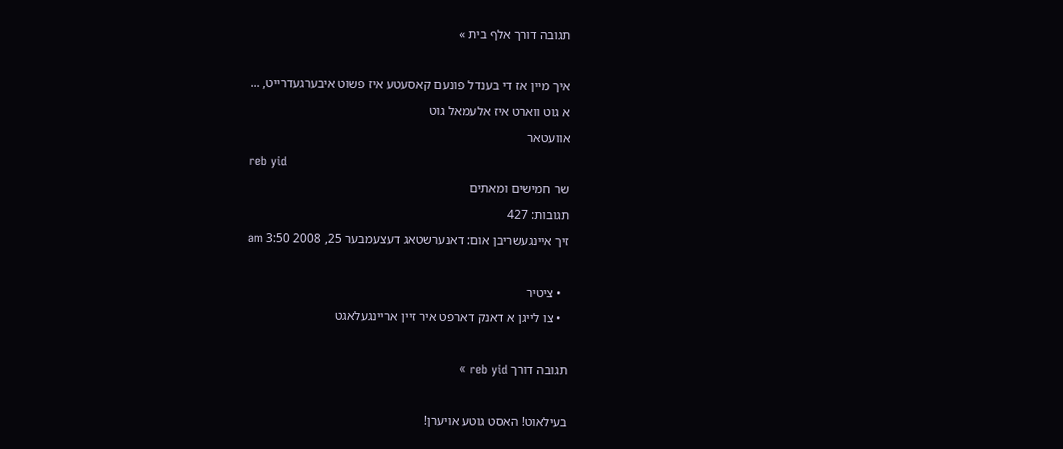תגובה דורך אלף בית »

איך מיין אז די בענדל פונעם קאסעטע איז פשוט איבערגעדרייט, ...
א גוט ווארט איז אלעמאל גוט
אוועטאר
reb yid
שר חמישים ומאתים
תגובות: 427
זיך איינגעשריבן אום: דאנערשטאג דעצעמבער 25, 2008 3:50 am

  • ציטיר
  • צו לייגן א דאנק דארפט איר זיין אריינגעלאגט

תגובה דורך reb yid »

בעילאוט! האסט גוטע אויערן!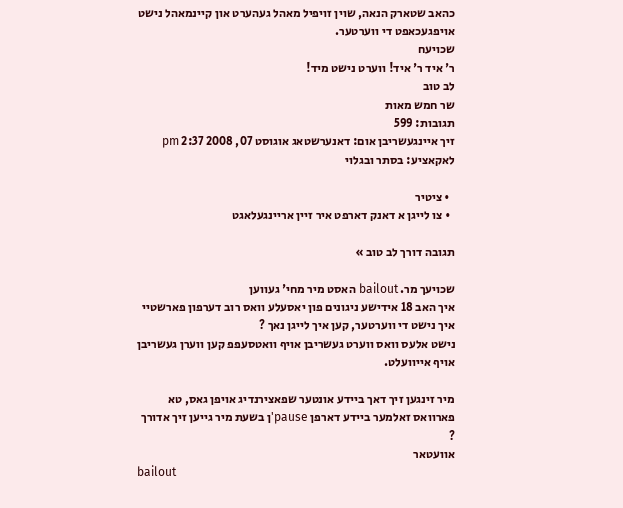כהאב שטארק הנאה, שוין זויפיל מאהל געהערט און קיינמאהל נישט אויפגעכאפט די ווערטער.
שכויעח
ר' איד ר' איד! ווערט נישט מיד!
לב טוב
שר חמש מאות
תגובות: 599
זיך איינגעשריבן אום: דאנערשטאג אוגוסט 07, 2008 2:37 pm
לאקאציע: בסתר ובגלוי

  • ציטיר
  • צו לייגן א דאנק דארפט איר זיין אריינגעלאגט

תגובה דורך לב טוב »

שכויעך מר. bailout האסט מיר מחי' געווען
איך האב 18 אידישע ניגונים פון יאסעלע וואס רוב דערפון פארשטיי איך נישט די ווערטער, קען איך לייגן נאך ?
נישט אלעס וואס ווערט געשריבן אויף וואטסעפפ קען ווערן געשריבן אויף אייוועלט.

מיר זינגען זיך דאך ביידע אונטער שפאצירנדיג אויפן גאס, טא פארוואס זאלמער ביידע דארפן pause'ן בשעת מיר גייען זיך אדורך ?
אוועטאר
bailout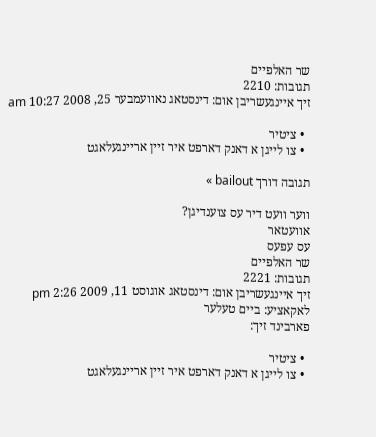שר האלפיים
תגובות: 2210
זיך איינגעשריבן אום: דינסטאג נאוועמבער 25, 2008 10:27 am

  • ציטיר
  • צו לייגן א דאנק דארפט איר זיין אריינגעלאגט

תגובה דורך bailout »

ווער וועט דיר עס צוענדיגן?
אוועטאר
עס עפעס
שר האלפיים
תגובות: 2221
זיך איינגעשריבן אום: דינסטאג אוגוסט 11, 2009 2:26 pm
לאקאציע: ביים טעלער
פארבינד זיך:

  • ציטיר
  • צו לייגן א דאנק דארפט איר זיין אריינגעלאגט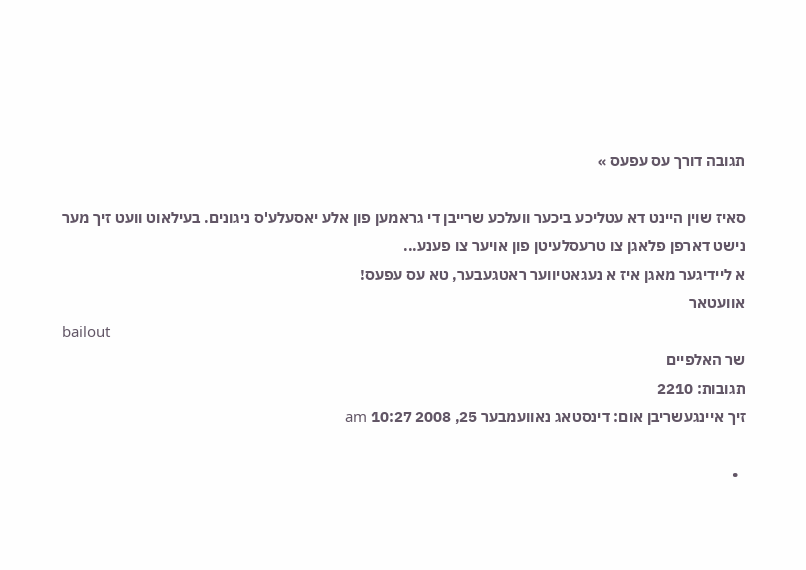תגובה דורך עס עפעס »

סאיז שוין היינט דא עטליכע ביכער וועלכע שרייבן די גראמען פון אלע יאסעלע'ס ניגונים. בעילאוט וועט זיך מער נישט דארפן פלאגן צו טרעסלעיטן פון אויער צו פענע...
א ליידיגער מאגן איז א נעגאטיווער ראטגעבער, טא עס עפעס!
אוועטאר
bailout
שר האלפיים
תגובות: 2210
זיך איינגעשריבן אום: דינסטאג נאוועמבער 25, 2008 10:27 am

  •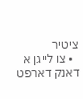ציטיר
  • צו לייגן א דאנק דארפט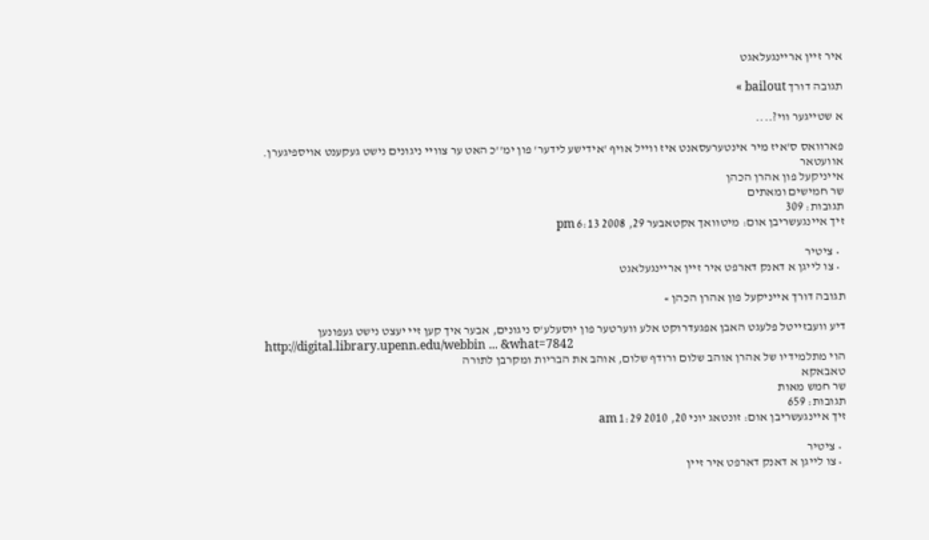איר זיין אריינגעלאגט

תגובה דורך bailout »

א שטייגער ווי?....

פארוואס ס'איז מיר אינטערעסאנט איז ווייל אויף 'אידישע לידער' פון ימ''כ האט ער צוויי ניגונים נישט געקענט אויספיגערן.
אוועטאר
אייניקעל פון אהרן הכהן
שר חמישים ומאתים
תגובות: 309
זיך איינגעשריבן אום: מיטוואך אקטאבער 29, 2008 6:13 pm

  • ציטיר
  • צו לייגן א דאנק דארפט איר זיין אריינגעלאגט

תגובה דורך אייניקעל פון אהרן הכהן »

דיע וועבזייטל פלעגט האבן אפגעדרוקט אלע ווערטער פון יוסעלע'ס ניגונים, אבער איך קען זיי יעצט נישט געפונען
http://digital.library.upenn.edu/webbin ... &what=7842
הוי מתלמידיו של אהרן אוהב שלום ורודף שלום, אוהב את הבריות ומקרבן לתורה
טאבאקא
שר חמש מאות
תגובות: 659
זיך איינגעשריבן אום: זונטאג יוני 20, 2010 1:29 am

  • ציטיר
  • צו לייגן א דאנק דארפט איר זיין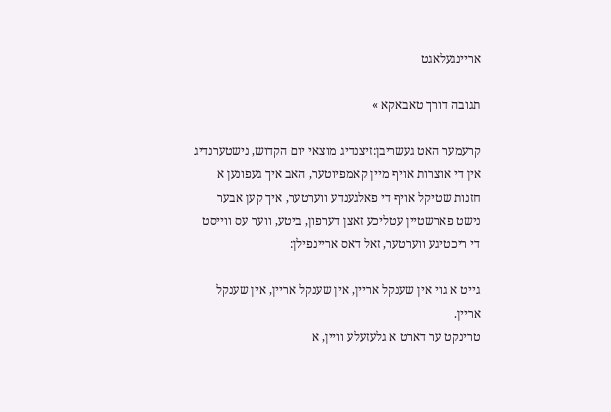אריינגעלאגט

תגובה דורך טאבאקא »

קרעמער האט געשריבן:זיצנדיג מוצאי יום הקדוש, נישטערנדיג אין די אוצרות אויף מיין קאמפיוטער, האב איך געפונען א חזנות שטיקל אויף די פאלגענדע ווערטער, איך קען אבער נישט פארשטיין עטליכע זאצן דערפון, ביטע, ווער עס ווייסט די ריכטיגע ווערטער, זאל דאס אריינפילן:

גייט א גוי אין שענקל אריין, אין שענקל אריין, אין שענקל אריין.
טרינקט ער דארט א גלעזעלע וויין, א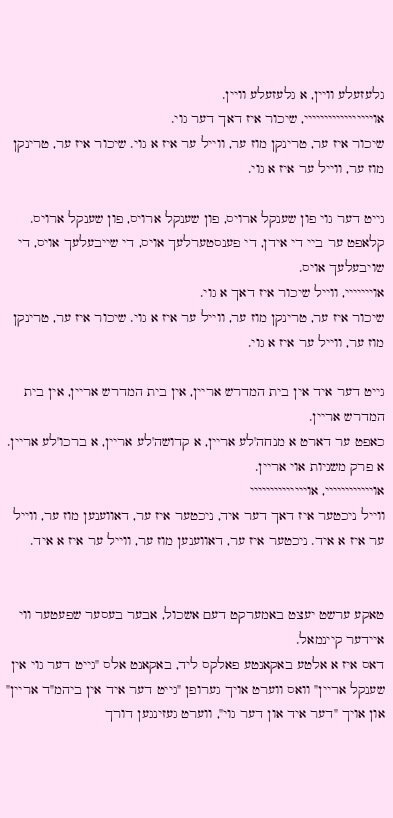גלעזעלע וויין, א גלעזעלע וויין.
אוייייייייייייייייי, שיכור איז דאך דער גוי.
שיכור איז ער, טרינקן מוז ער, ווייל ער איז א גוי. שיכור איז ער, טרינקן מוז ער, ווייל ער איז א גוי.

גייט דער גוי פון שענקל ארויס, פון שענקל ארויס, פון שענקל ארויס.
קלאפט ער ביי די אידן, די פענסטערלעך אויס, די שייבעלעך אויס, די שויבעלעך אויס.
אוייייייי, ווייל שיכור איז דאך א גוי.
שיכור איז ער, טרינקן מוז ער, ווייל ער איז א גוי. שיכור איז ער, טרינקן מוז ער, ווייל ער איז א גוי.

גייט דער איד אין בית המדרש אריין, אין בית המדרש אריין, אין בית המדרש אריין.
כאפט ער דארט א מנחה'לע אריין, א קדושה'לע אריין, א ברכו'לע אריין.
א פרק משניות אוי אריין.
אויייייייייייי, אויייייייייייייי
ווייל ניכטער איז דאך דער איד, ניכטער איז ער, דאווענען מוז ער, ווייל ער איז א איד. ניכטער איז ער, דאווענען מוז ער, ווייל ער איז א איד.


טאקע ערשט יעצט באמערקט דעם אשכול, אבער בעסער שפעטער ווי איידער קיינמאל.
דאס איז א אלטע באקאנטע פאלקס ליד, באקאנט אלס "גייט דער גוי אין שענקל אריין" וואס ווערט אויך גערופן "גייט דער איד אין ביהמ"ד אריין" און אויך "דער איד און דער גוי", ווערט געזינגען דורך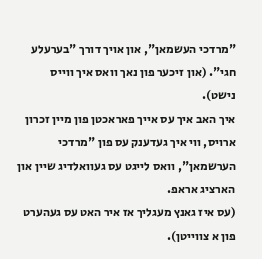"מרדכי העשמאן", און אויך דורך "בערעלע חגי". (און זיכער פון נאך וואס איך ווייס נישט).
איך האב איך עס אייך פאראכטן פון מיין זכרון ארויס, ווי איך געדענק עס פון "מרדכי הערשמאן", וואס לייגט עס געוואלדיג שיין און הארציג אראפ.
(עס איז גאנץ מעגליך אז איר האט עס געהערט פון א צווייטן).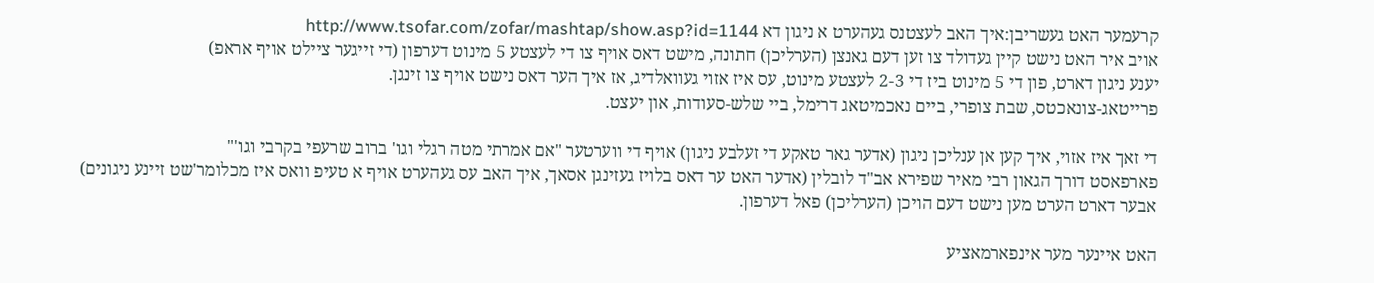קרעמער האט געשריבן:איך האב לעצטנס געהערט א ניגון דא http://www.tsofar.com/zofar/mashtap/show.asp?id=1144
אויב איר האט נישט קיין געדולד צו זען דעם גאנצן (הערליכן) חתונה, מישט דאס אויף צו די לעצטע 5 מינוט דערפון (די זייגער ציילט אויף אראפ)
יענע ניגון דארט, פון די 5 מינוט ביז די 2-3 לעצטע מינוט, עס איז אזוי געוואלדיג, אז איך הער דאס נישט אויף צו זינגן.
פרייטאג-צונאכטס, שבת צופרי, ביים נאכמיטאג דרימל, ביי שלש-סעודות, און יעצט.

די זאך איז אזוי, איך קען אן ענליכן ניגון (אדער גאר טאקע די זעלבע ניגון) אויף די ווערטער "אם אמרתי מטה רגלי וגו' ברוב שרעפי בקרבי וגו'"
פארפאסט דורך הגאון רבי מאיר שפירא אב"ד לובלין (אדער האט ער דאס בלויז געזינגן אסאך, איך האב עס געהערט אויף א טעיפ וואס איז מכלומר'שט זיינע ניגונים)
אבער דארט הערט מען נישט דעם הויכן (הערליכן) פאל דערפון.

האט איינער מער אינפארמאציע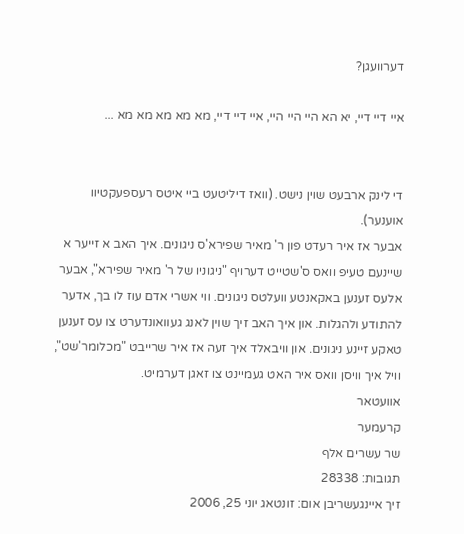דערוועגן?

איי דיי דיי, יא הא היי היי היי, איי דיי דיי, מא מא מא מא מא ...


די לינק ארבעט שוין נישט. (וואז דיליטעט ביי איטס רעספעקטיוו אוענער).
אבער אז איר רעדט פון ר' מאיר שפירא'ס ניגונים. איך האב א זייער א שיינעם טעיפ וואס ס'שטייט דערויף "ניגוניו של ר' מאיר שפירא", אבער אלעס זענען באקאנטע וועלטס ניגונים. ווי אשרי אדם עוז לו בך, אדער להתודע ולהגלות. און איך האב זיך שוין לאנג געוואונדערט צו עס זענען טאקע זיינע ניגונים. און וויבאלד איך זעה אז איר שרייבט "מכלומר'שט", וויל איך וויסן וואס איר האט געמיינט צו זאגן דערמיט.
אוועטאר
קרעמער
שר עשרים אלף
תגובות: 28338
זיך איינגעשריבן אום: זונטאג יוני 25, 2006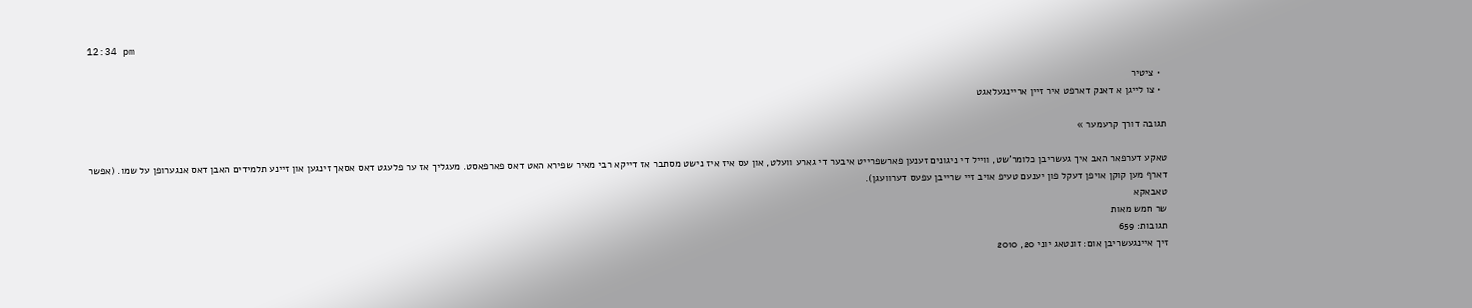12:34 pm

  • ציטיר
  • צו לייגן א דאנק דארפט איר זיין אריינגעלאגט

תגובה דורך קרעמער »

טאקע דערפאר האב איך געשריבן כלומר'שט, ווייל די ניגונים זענען פארשפרייט איבער די גארע וועלט, און עס איז איז נישט מסתבר אז דייקא רבי מאיר שפירא האט דאס פארפאסט. מעגליך אז ער פלעגט דאס אסאך זינגען און זיינע תלמידים האבן דאס אנגערופן על שמו. (אפשר דארף מען קוקן אויפן דעקל פון יענעם טעיפ אויב זיי שרייבן עפעס דערוועגן).
טאבאקא
שר חמש מאות
תגובות: 659
זיך איינגעשריבן אום: זונטאג יוני 20, 2010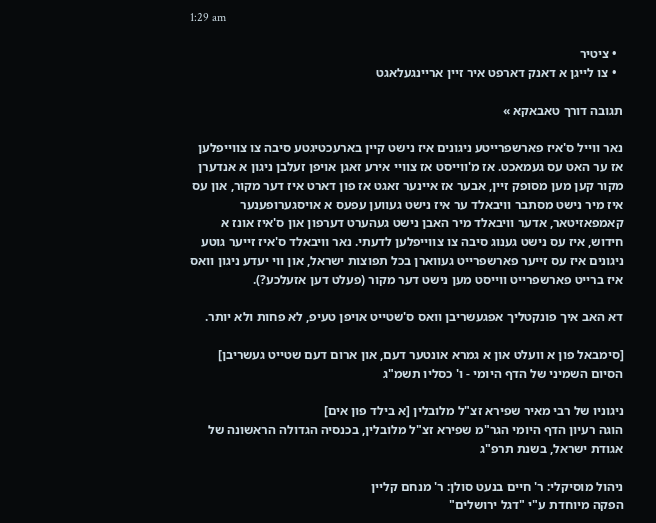1:29 am

  • ציטיר
  • צו לייגן א דאנק דארפט איר זיין אריינגעלאגט

תגובה דורך טאבאקא »

נאר ווייל ס'איז פארשפרייטע ניגונים איז נישט קיין בארעכטיגטע סיבה צו צווייפלען אז ער האט עס געמאכט. אז מ'ווייסט אז צוויי אירע זאגן אויפן זעלבן ניגון א אנדערן מקור קען מען מסופק זיין, אבער אז איינער זאגט אז פון דארט איז דער מקור, און עס איז מיר נישט מסתבר וויבאלד ער איז נישט געווען עפעס א אויסגערופענער קאמפאזיטאר, אדער וויבאלד מיר האבן נישט געהערט דערפון און ס'איז אונז א חידוש, איז עס נישט גענוג סיבה צו צווייפלען לדעתי. נאר וויבאלד ס'איז זייער גוטע ניגונים איז עס זייער פארשפרייט געווארן בכל תפוצות ישראל, און ווי יעדע ניגון וואס איז ברייט פארשפרייט ווייסט מען נישט דער מקור (פעלט דען אזעלכע?).

דא האב איך פונקטליך אפגעשריבן וואס ס'שטייט אויפן טעיפ, לא פחות ולא יותר.

[סימבאל פון א וועלט און א גמרא אונטער דעם, און ארום דעם שטייט געשריבן] הסיום השמיני של הדף היומי - ו' כסליו תשמ"ג

ניגוניו של רבי מאיר שפירא זצ"ל מלובלין [א בילד פון אים]
הוגה רעיון הדף היומי הגר"מ שפירא זצ"ל מלובלין, בכנסיה הגדולה הראשונה של אגודת ישראל, בשנת תרפ"ג

ניהול מוסיקלי: ר' חיים בנעט סולן: ר' מנחם קליין
הפקה מיוחדת ע"י "דגל ירושלים"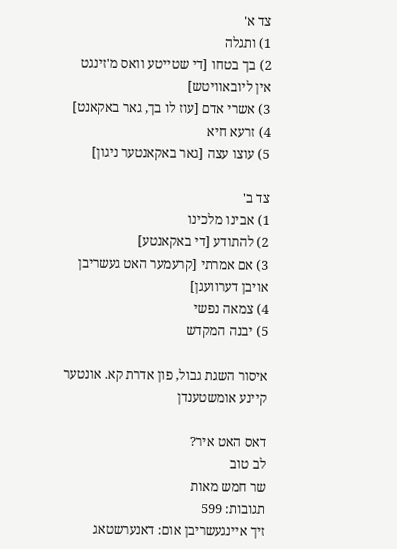צד א'
1) ותגלה
2) בך בטחו [די שטייטע וואס מ'זינגט אין ליובאוויטש]
3) אשרי אדם [עוז לו בך, גאר באקאנט]
4) זרעא חיא
5) עוצו עצה [גאר באקאנטער ניגון]

צד ב'
1) אבינו מלכינו
2) להתודע [די באקאנטע]
3) אם אמרתי [קרעמער האט געשריבן אויבן דערוועגן]
4) צמאה נפשי
5) יבנה המקדש

איסור השגת גבול, פון אדרת קא. אונטער קיינע אומשטענדן

דאס האט איר?
לב טוב
שר חמש מאות
תגובות: 599
זיך איינגעשריבן אום: דאנערשטאג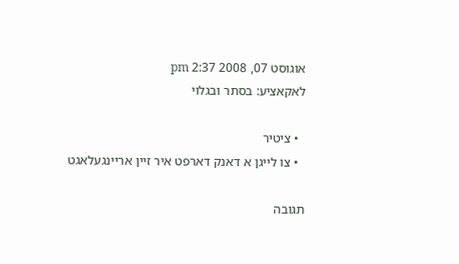אוגוסט 07, 2008 2:37 pm
לאקאציע: בסתר ובגלוי

  • ציטיר
  • צו לייגן א דאנק דארפט איר זיין אריינגעלאגט

תגובה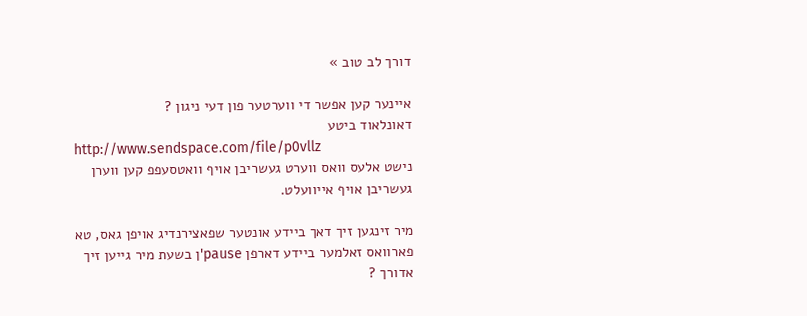דורך לב טוב »

איינער קען אפשר די ווערטער פון דעי ניגון ?
דאונלאוד ביטע
http://www.sendspace.com/file/p0vllz
נישט אלעס וואס ווערט געשריבן אויף וואטסעפפ קען ווערן געשריבן אויף אייוועלט.

מיר זינגען זיך דאך ביידע אונטער שפאצירנדיג אויפן גאס, טא פארוואס זאלמער ביידע דארפן pause'ן בשעת מיר גייען זיך אדורך ?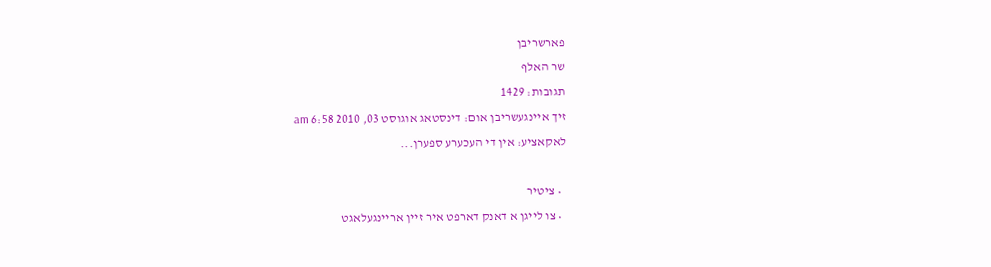פארשריבן
שר האלף
תגובות: 1429
זיך איינגעשריבן אום: דינסטאג אוגוסט 03, 2010 6:58 am
לאקאציע: אין די העכערע ספערן...

  • ציטיר
  • צו לייגן א דאנק דארפט איר זיין אריינגעלאגט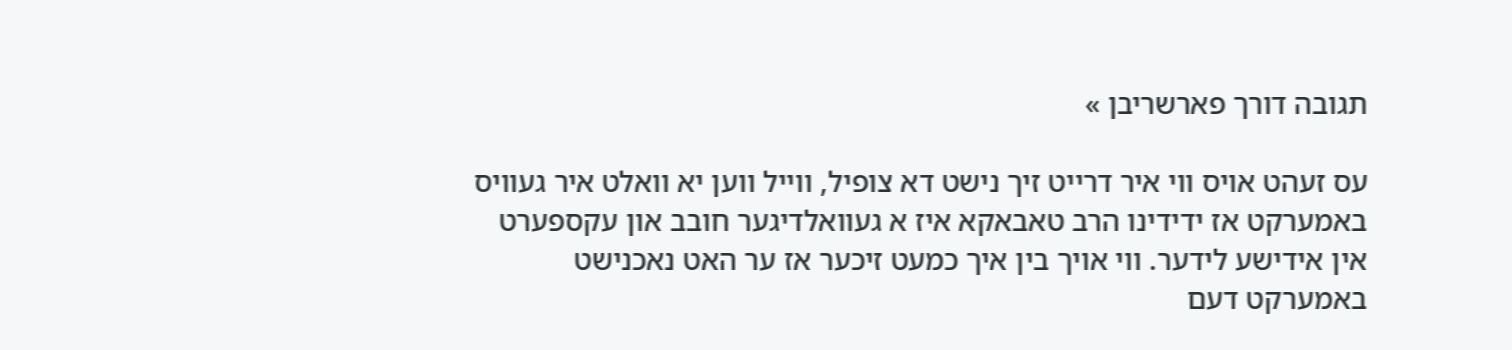תגובה דורך פארשריבן »

עס זעהט אויס ווי איר דרייט זיך נישט דא צופיל, ווייל ווען יא וואלט איר געוויס באמערקט אז ידידינו הרב טאבאקא איז א געוואלדיגער חובב און עקספערט אין אידישע לידער. ווי אויך בין איך כמעט זיכער אז ער האט נאכנישט באמערקט דעם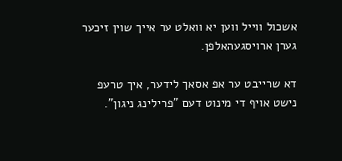אשכול ווייל ווען יא וואלט ער אייך שוין זיכער גערן ארויסגעהאלפן.

דא שרייבט ער אפ אסאך לידער, איך טרעפ נישט אויף די מינוט דעם "פרילינג ניגון".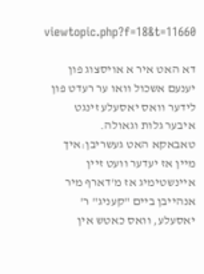viewtopic.php?f=18&t=11660

דא האט איר א אויסצוג פון יענעם אשכול וואו ער רעדט פון לידער וואס יאסעלע זינגט איבער גלות וגאולה.
טאבאקא האט געשריבן:איך מיין אז יעדער וועט זיין איינשטימיג אז מ'דארף מיר אנהייבן ביים "קעניג" ר' יאסעלע, וואס כאטש אין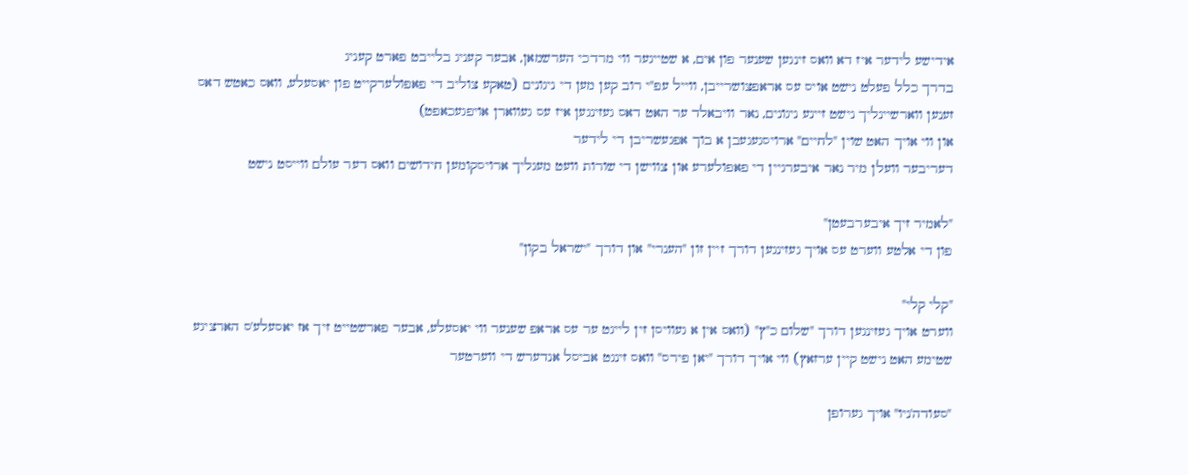אידישע לידער איז דא וואס זינגען שענער פון אים, א שטייגער ווי מרדכי הערשמאן, אבער קעניג בלייבט פארט קעניג
בדרך כלל פעלט נישט אויס עס אראפצושרייבן, ווייל עפ"י רוב קען מען די ניגונים (טאקע צוליב די פאפולערקייט פון יאסעלע, וואס כאטש דאס זענען ווארשיינליך נישט זיינע ניגונים, נאר וויבאלד ער האט דאס געזינגען איז עס געווארן אויפגעכאפט)
און ווי אויך האט שוין "לחיים" ארויסגעגעבן א בוך אפגעשריבן די לידער
דעריבער וועלן מיר נאר איבערגיין די פאפולערע און צווישן די שורות וועט מעגליך ארויסקומען חידושים וואס דער עולם ווייסט נישט

"לאמיר זיך איבערבעטן"
פון די אלטע ווערט עס אויך געזינגען דורך זיין זון "הענרי" און דורך "ישראל בקון"

"קלי קלי"
ווערט אויך געזינגען דורך "שלום כ"ץ" (וואס אין א געוויסן זין לייגט ער עס אראפ שענער ווי יאסעלע, אבער פארשטייט זיך אז יאסעלע'ס הארציגע שטימע האט נישט קיין ערזאץ) ווי אויך דורך "יאן פירס" וואס זינגט אביסל אנדערש די ווערטער

"סעודה'ניו" אויך גערופן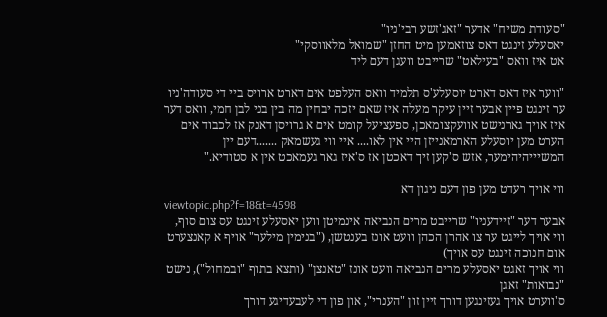"סעודת משיח" אדער "זאג'זשע רבי'ניו"
יאסעלע זינגט דאס צוזאמען מיט החזן "שמואל מלאווסקי"
אט איז וואס "בעילאט" שרייבט וועגן דעם ליד

"ווער איז דאס דארט יוסעלע'ס תלמיד וואס העלפט אים דארט ארויס ביי די סעודה'ניו
ער זינגט פיין אבער זיין עיקר מעלה איז שאם יזכה יבחין מה בין בני לבן חמי, וואס דער איז אויך גארנישט אוועקצומאכן, ספעציעל קומט אים א גרויסן דאנק אז לכבוד אים הערט מען יוסעלע הארמאנייזן היי אין לאו.... איי ווי געשמאק .......דעם יין המשיייהיהימער, אזש ס'קען זיך דאכטן אז ס'איז גאר געמאכט אין א סטודיא."

ווי אויך רעדט מען פון דעם ניגון דא
viewtopic.php?f=18&t=4598
אבער דער "זיידעניו" שרייבט מרים הנביאה אינמיטן ווען יאסעלע זינגט עס צום סוף, ווי אויך לייגט ער צו אהרן הכהן וועט אונז בענטשן, ("בנימין מילער" אויף א קאנצערט אום חנוכה זינגט עס אויך)
ווי אויך זאגט יאסעלע מרים הנביאה וועט אונז "טאנצן" (ותצא בתוף "ובמחול"), נישט "נבואות" זאגן
ס'ווערט אויך געזינגען דורך זיין זון "הענרי", און פון די לעבעדיגע דורך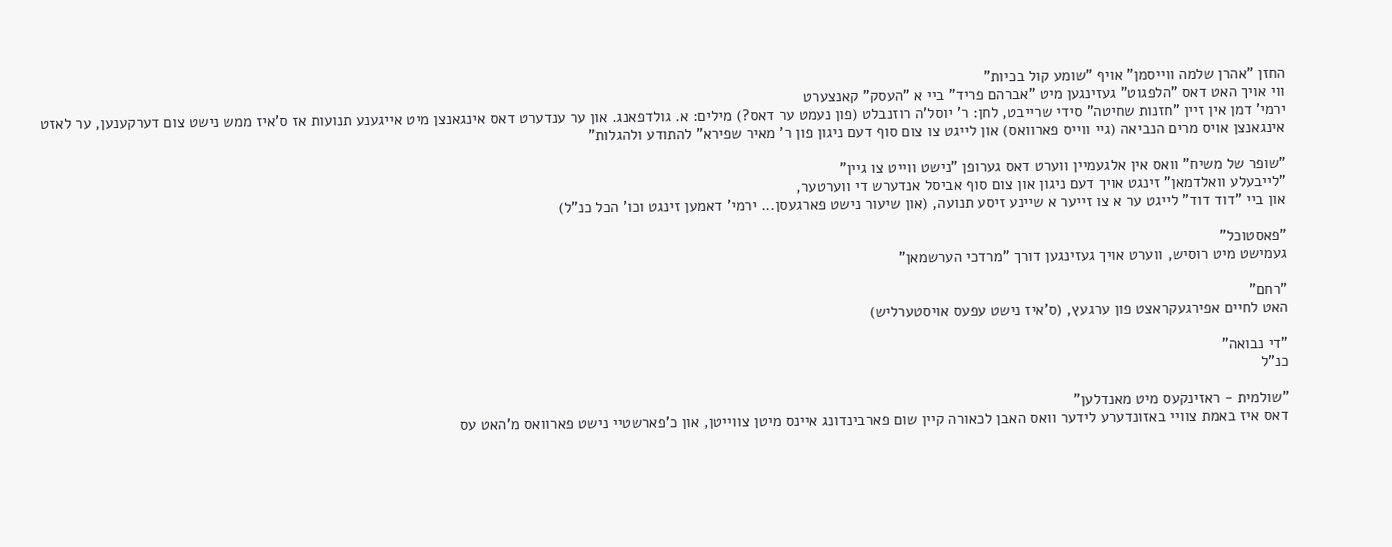החזן "אהרן שלמה ווייסמן" אויף "שומע קול בכיות"
ווי אויך האט דאס "הלפגוט" געזינגען מיט "אברהם פריד" ביי א "העסק" קאנצערט
ירמי' דמן אין זיין "חזנות שחיטה" סידי שרייבט, לחן: ר' יוסל'ה רוזנבלט (פון נעמט ער דאס?) מילים: א. גולדפאנג. און ער ענדערט דאס אינגאנצן מיט אייגענע תנועות אז ס'איז ממש נישט צום דערקענען, ער לאזט אינגאנצן אויס מרים הנביאה (גיי ווייס פארוואס) און לייגט צו צום סוף דעם ניגון פון ר' מאיר שפירא" להתודע ולהגלות"

"שופר של משיח" וואס אין אלגעמיין ווערט דאס גערופן "נישט ווייט צו גיין"
"לייבעלע וואלדמאן" זינגט אויך דעם ניגון און צום סוף אביסל אנדערש די ווערטער,
און ביי "דוד דוד" לייגט ער א צו זייער א שיינע זיסע תנועה, (און שיעור נישט פארגעסן... ירמי' דאמען זינגט וכו' הכל כנ"ל)

"פאסטוכל"
געמישט מיט רוסיש, ווערט אויך געזינגען דורך "מרדכי הערשמאן"

"רחם"
האט לחיים אפירגעקראצט פון ערגעץ, (ס'איז נישט עפעס אויסטערליש)

"די נבואה"
כנ"ל

"שולמית - ראזינקעס מיט מאנדלען"
דאס איז באמת צוויי באזונדערע לידער וואס האבן לכאורה קיין שום פארבינדונג איינס מיטן צווייטן, און כ'פארשטיי נישט פארוואס מ'האט עס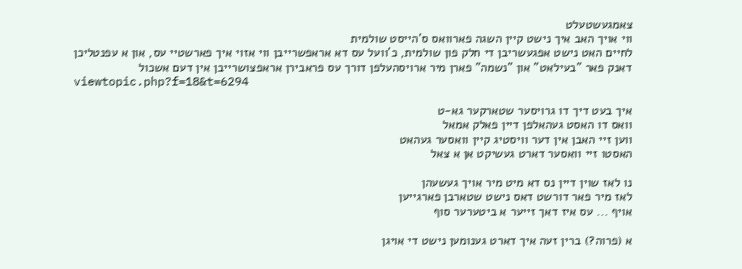צאמגעשטעלט
ווי אויך האב איך נישט קיין השגה פארוואס ס'הייסט שולמית
לחיים האט נישט אפגעשריבן די חלק פון שולמית, כ'וועל עס דא אראפשרייבן ווי אזוי איך פארשטיי עס, און א עפנטליכן דאנק פאר "בעילאט" און "נשמה" פארן מיר ארויסהעלפן דורך עס פראבירן אראפצושרייבן אין דעם אשכול
viewtopic.php?f=18&t=6294

איך בעט דיך דו גרויסער שטארקער גא-ט
וואס דו האסט געהאלפן דיין פאלק אמאל
ווען זיי האבן אין דער וויסטיג קיין וואסער געהאט
האסטו זיי וואסער דארט געשיקט אן א צאל

נו לאז שוין דיין נס דא מיט מיר אויך געשעהן
לאז מיר פאר דורשט דאס נישט שטארבן פארגייען
אויף ... עס איז דאך זייער א ביטערער סוף

א (פרוה?) ברין זעה איך דארט גענומען נישט די אויגן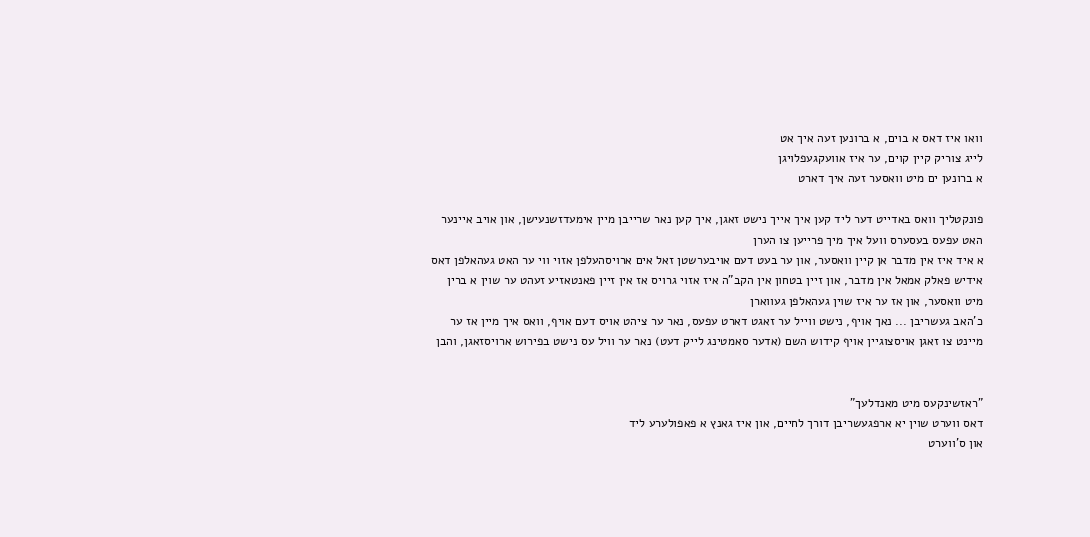וואו איז דאס א בוים, א ברונען זעה איך אט
לייג צוריק קיין קוים, ער איז אוועקגעפלויגן
א ברונען ים מיט וואסער זעה איך דארט

פונקטליך וואס באדייט דער ליד קען איך אייך נישט זאגן, איך קען נאר שרייבן מיין אימעדזשנעישן, און אויב איינער האט עפעס בעסערס וועל איך מיך פרייען צו הערן
א איד איז אין מדבר אן קיין וואסער, און ער בעט דעם אויבערשטן זאל אים ארויסהעלפן אזוי ווי ער האט געהאלפן דאס אידיש פאלק אמאל אין מדבר, און זיין בטחון אין הקב"ה איז אזוי גרויס אז אין זיין פאנטאזיע זעהט ער שוין א ברין מיט וואסער, און אז ער איז שוין געהאלפן געווארן
כ'האב געשריבן ... נאך אויף, נישט ווייל ער זאגט דארט עפעס, נאר ער ציהט אויס דעם אויף, וואס איך מיין אז ער מיינט צו זאגן אויסצוגיין אויף קידוש השם (אדער סאמטינג לייק דעט) נאר ער וויל עס נישט בפירוש ארויסזאגן, והבן


"ראזשינקעס מיט מאנדלעך"
דאס ווערט שוין יא ארפגעשריבן דורך לחיים, און איז גאנץ א פאפולערע ליד
און ס'ווערט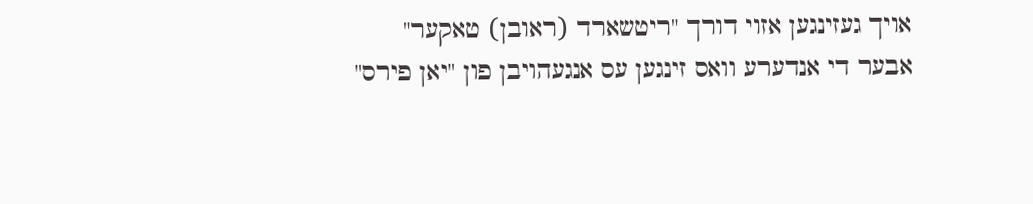אויך געזינגען אזוי דורך "ריטשארד (ראובן) טאקער"
אבער די אנדערע וואס זינגען עס אנגעהויבן פון "יאן פירס"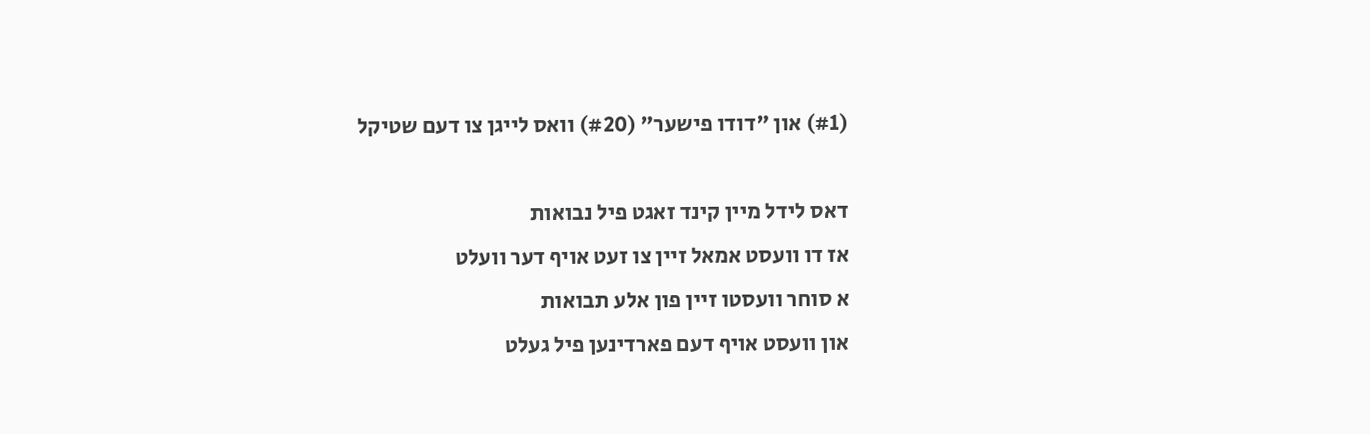(#1) און "דודו פישער" (#20) וואס לייגן צו דעם שטיקל

דאס לידל מיין קינד זאגט פיל נבואות
אז דו וועסט אמאל זיין צו זעט אויף דער וועלט
א סוחר וועסטו זיין פון אלע תבואות
און וועסט אויף דעם פארדינען פיל געלט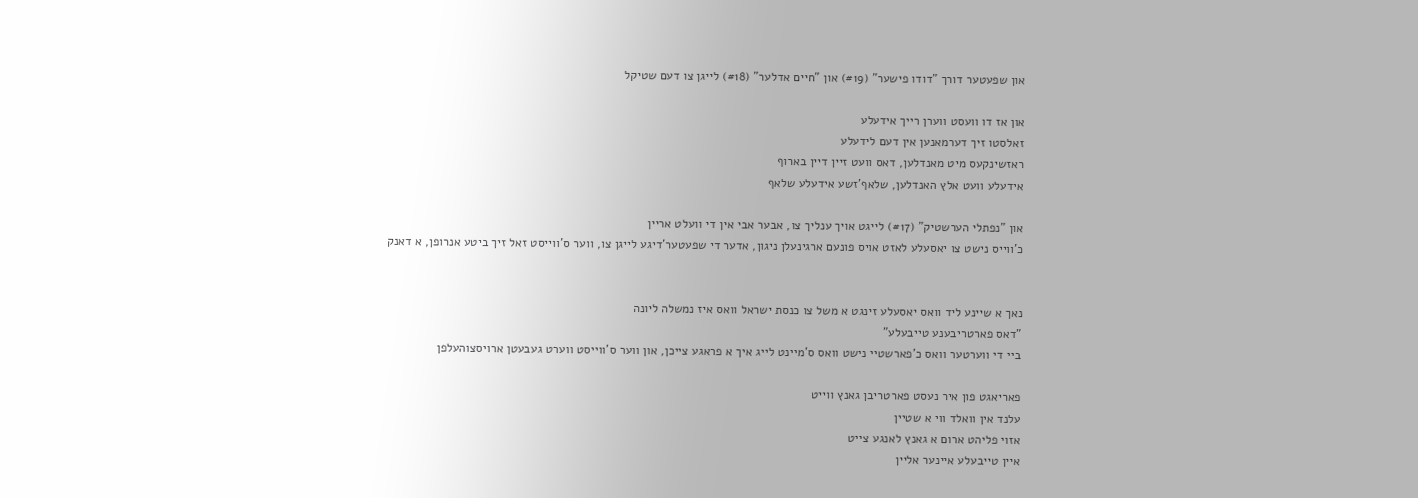און שפעטער דורך "דודו פישער" (#19) און "חיים אדלער" (#18) לייגן צו דעם שטיקל

און אז דו וועסט ווערן רייך אידעלע
זאלסטו זיך דערמאנען אין דעם לידעלע
ראזשינקעס מיט מאנדלען, דאס וועט זיין דיין בארוף
אידעלע וועט אלץ האנדלען, שלאף'זשע אידעלע שלאף

און "נפתלי הערשטיק" (#17) לייגט אויך ענליך צו, אבער אבי אין די וועלט אריין
כ'ווייס נישט צו יאסעלע לאזט אויס פונעם ארגינעלן ניגון, אדער די שפעטער'דיגע לייגן צו, ווער ס'ווייסט זאל זיך ביטע אנרופן, א דאנק


נאך א שיינע ליד וואס יאסעלע זינגט א משל צו כנסת ישראל וואס איז נמשלה ליונה
"דאס פארטריבענע טייבעלע"
ביי די ווערטער וואס כ'פארשטיי נישט וואס ס'מיינט לייג איך א פראגע צייכן, און ווער ס'ווייסט ווערט געבעטן ארויסצוהעלפן

פאריאגט פון איר נעסט פארטריבן גאנץ ווייט
עלנד אין וואלד ווי א שטיין
אזוי פליהט ארום א גאנץ לאנגע צייט
איין טייבעלע איינער אליין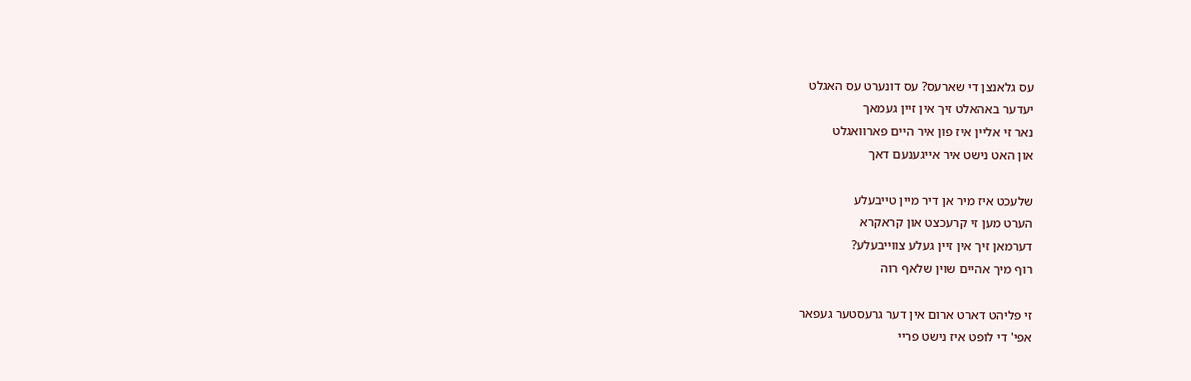עס גלאנצן די שארעס? עס דונערט עס האגלט
יעדער באהאלט זיך אין זיין געמאך
נאר זי אליין איז פון איר היים פארוואגלט
און האט נישט איר אייגענעם דאך

שלעכט איז מיר אן דיר מיין טייבעלע
הערט מען זי קרעכצט און קראקרא
דערמאן זיך אין זיין געלע צווייבעלע?
רוף מיך אהיים שוין שלאף רוה

זי פליהט דארט ארום אין דער גרעסטער געפאר
אפי' די לופט איז נישט פריי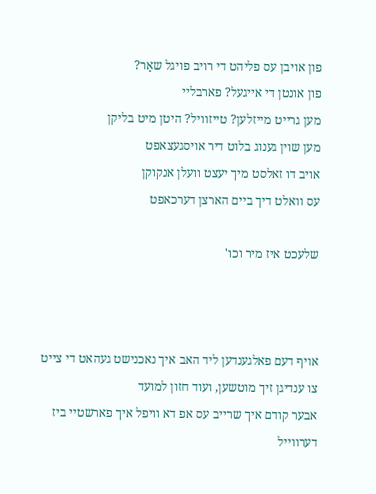פון אויבן עס פליהט די רויב פויגל שאַר?
פון אונטן די אייגעל? פארבליי
מען גרייט מייזלען? טייזוויל? היטן מיט בליקן
מען שוין גענוג בלוט דיר אויסגעצאפט
אויב דו זאלסט מיך יעצט וועלן אנקוקן
עס וואלט דיך ביים הארצן דערכאפט

שלעכט איז מיר וכו'



אויף דעם פאלגענדען ליד האב איך נאכנישט געהאט די צייט צו ענדיגן זיך מוטשען, ועוד חזון למועד
אבער קודם איך שרייב עס אפ דא וויפל איך פארשטיי ביז דערווייל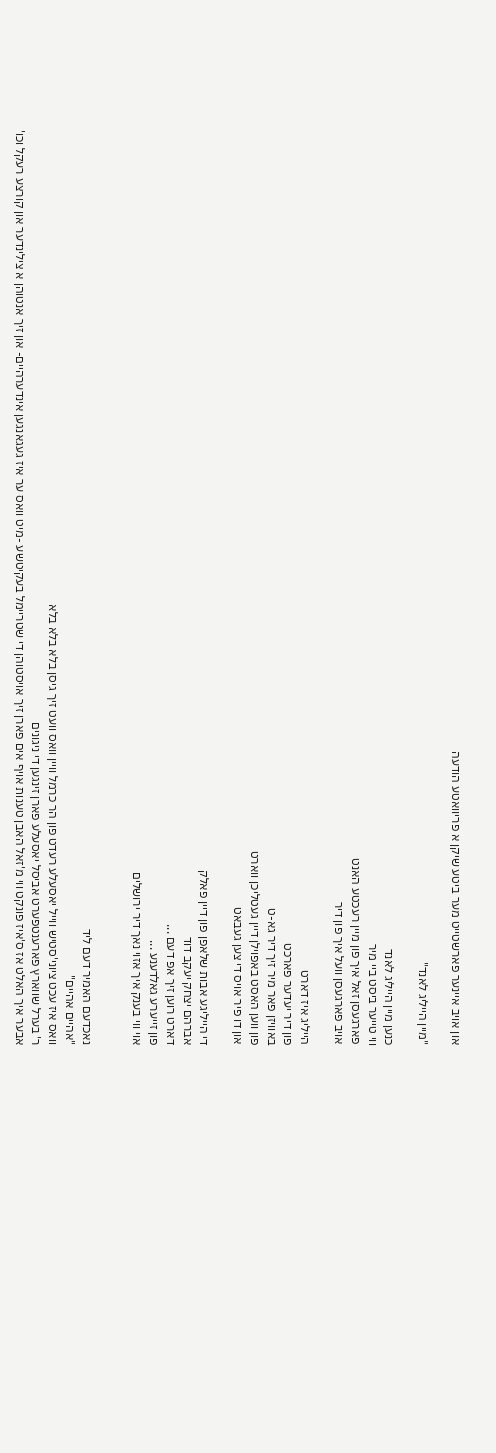און אויב איינער פארשטייט מער ביטע שיקן א פריוואטע הודעה

"מיין הייליג לאנד"

כנען מיין הייליג לאנד
ווי טייער ביסט ביי מיר
פארגעסן זאל איך פון מיין רעכטע האנט
אויב פארגעסן וועל איך פון דיר

הייליג איז דארט
פון דיר יעדער פארכט
באוויזן פאר מיר זיך דיר גא-ט
פון ווען האסט באפוילן דיין געטליכן ווארט
און דו פיר אויס די צען געבאט

די הייליגע אבות שלאפן פון דיין פאלק
אברהם יצחק יעקב דוד
דארט רוען זיך אפ דעם ...
פון זייערע גאלדענע ...
אוי ווי בענק איך אזוי נאך דיר ירושלים


נאכדעם האמיר דעם ליד
"אהיים אהיים"
וואס איז עכט ציוני'סטיש ווייל יאסעלע רעדט פון הר כרמל וויין וואס וועט זיך גיסן בלא בלא בלא
ר' בערל שווארץ פארענטפערט אביסל יאסעלע פארן זינגען די ניגונים
אבער איך האלט אז ס'איז פונקט ווי מ'זאל האבן טענות אויף אים פארן זיך אויסטוהן די שטריימל בעקיטשע -מיט וואס ער איז געגאנגען אינדערהיים- און זיך אנטוהן א צילינדער און קורצע רעקל וכו'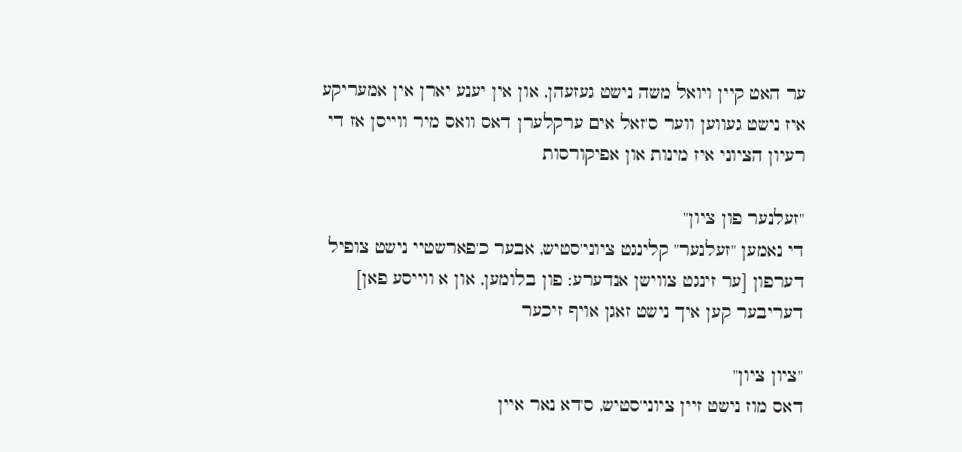ער האט קיין ויואל משה נישט געזעהן, און אין יענע יארן אין אמעריקע איז נישט געווען ווער ס'זאל אים ערקלערן דאס וואס מיר ווייסן אז די רעיון הציוני איז מינות און אפיקורסות

"זעלנער פון ציון"
די נאמען "זעלנער" קלינגט ציוני'סטיש, אבער כ'פארשטיי נישט צופיל דערפון [ער זינגט צווישן אנדערע: פון בלומען, און א ווייסע פאן] דעריבער קען איך נישט זאגן אויף זיכער

"ציון ציון"
דאס מוז נישט זיין ציוני'סטיש, ס'דא נאר איין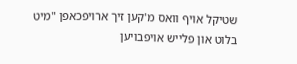שטיקל אויף וואס מ'קען זיך ארויפכאפן "מיט בלוט און פלייש אויפבויען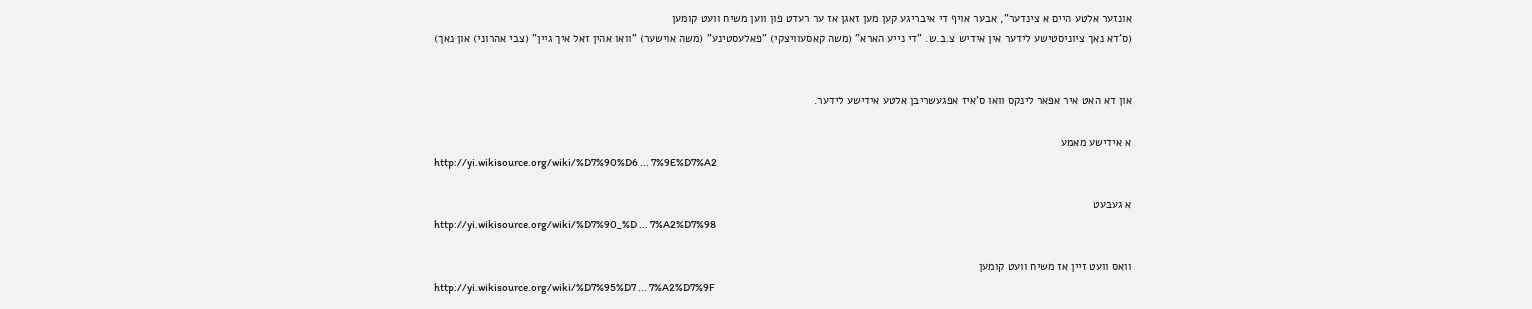אונזער אלטע היים א צינדער", אבער אויף די איבריגע קען מען זאגן אז ער רעדט פון ווען משיח וועט קומען
(ס'דא נאך ציוניסטישע לידער אין אידיש צ.ב.ש. "די נייע הארא" (משה קאסעוויצקי) "פאלעסטינע" (משה אוישער) "וואו אהין זאל איך גיין" (צבי אהרוני) און נאך)


און דא האט איר אפאר לינקס וואו ס'איז אפגעשריבן אלטע אידישע לידער.

א אידישע מאמע
http://yi.wikisource.org/wiki/%D7%90%D6 ... 7%9E%D7%A2

א געבעט
http://yi.wikisource.org/wiki/%D7%90_%D ... 7%A2%D7%98

וואס וועט זיין אז משיח וועט קומען
http://yi.wikisource.org/wiki/%D7%95%D7 ... 7%A2%D7%9F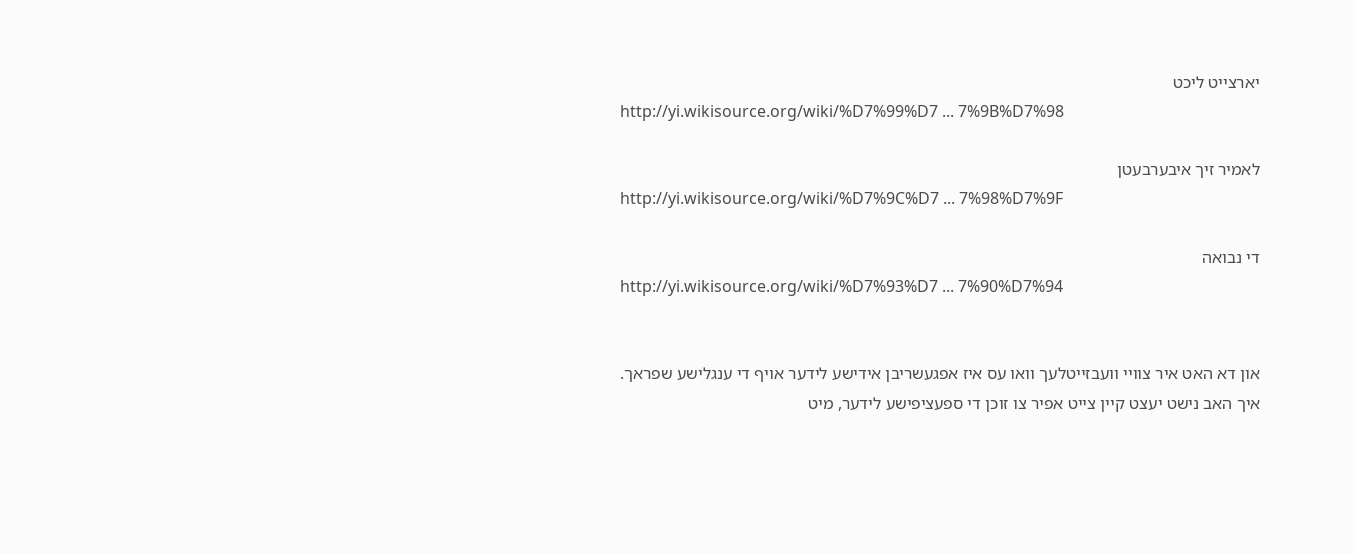יארצייט ליכט
http://yi.wikisource.org/wiki/%D7%99%D7 ... 7%9B%D7%98

לאמיר זיך איבערבעטן
http://yi.wikisource.org/wiki/%D7%9C%D7 ... 7%98%D7%9F

די נבואה
http://yi.wikisource.org/wiki/%D7%93%D7 ... 7%90%D7%94


און דא האט איר צוויי וועבזייטלעך וואו עס איז אפגעשריבן אידישע לידער אויף די ענגלישע שפראך.
איך האב נישט יעצט קיין צייט אפיר צו זוכן די ספעציפישע לידער, מיט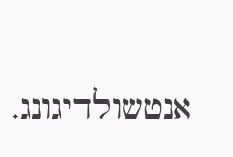אנטשולדיגונג.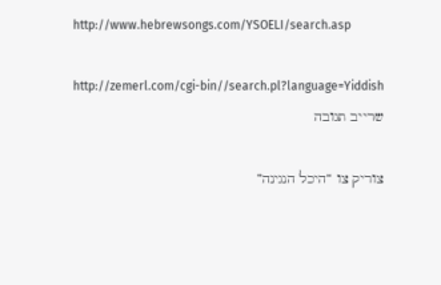http://www.hebrewsongs.com/YSOELI/search.asp

http://zemerl.com/cgi-bin//search.pl?language=Yiddish
שרייב תגובה

צוריק צו “היכל הנגינה”